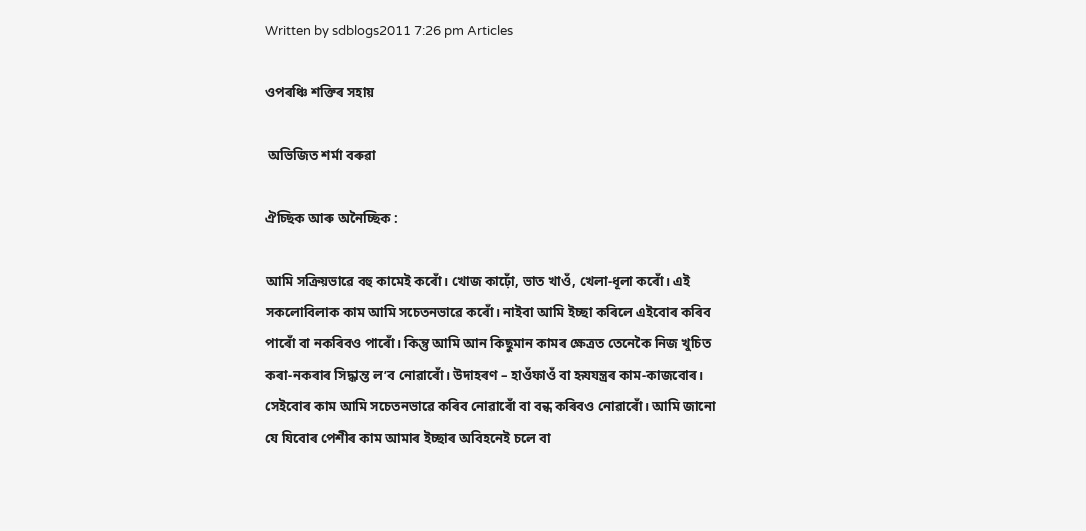Written by sdblogs2011 7:26 pm Articles

ওপৰঞ্চি শক্তিৰ সহায়

 অভিজিত শর্মা বৰুৱা

ঐচ্ছিক আৰু অনৈচ্ছিক :

আমি সক্রিয়ভাৱে বহু কামেই কৰোঁ। খোজ কাঢ়োঁ, ভাত খাওঁ, খেলা-ধূলা কৰোঁ। এই সকলোবিলাক কাম আমি সচেতনভাৱে কৰোঁ। নাইবা আমি ইচ্ছা কৰিলে এইবোৰ কৰিব পাৰোঁ বা নকৰিবও পাৰোঁ। কিন্তু আমি আন কিছুমান কামৰ ক্ষেত্রত তেনেকৈ নিজ খুচিত কৰা-নকৰাৰ সিদ্ধান্ত ল’ব নোৱাৰোঁ। উদাহৰণ – হাওঁফাওঁ বা হৃযযন্ত্রৰ কাম-কাজবোৰ। সেইবোৰ কাম আমি সচেতনভাৱে কৰিব নোৱাৰোঁ বা বন্ধ কৰিবও নোৱাৰোঁ। আমি জানো যে যিবোৰ পেশীৰ কাম আমাৰ ইচ্ছাৰ অবিহনেই চলে বা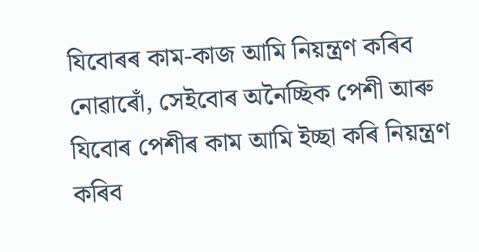যিবোৰৰ কাম-কাজ আমি নিয়ন্ত্রণ কৰিব নোৱাৰোঁ, সেইবোৰ অনৈচ্ছিক পেশী আৰু যিবোৰ পেশীৰ কাম আমি ইচ্ছা কৰি নিয়ন্ত্রণ কৰিব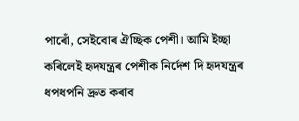পাৰোঁ, সেইবোৰ ঐচ্ছিক পেশী। আমি ইচ্ছা কৰিলেই হৃদযন্ত্রৰ পেশীক নির্দেশ দি হৃদযন্ত্রৰ ধপধপনি দ্রুত কৰাব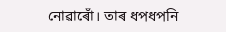নোৱাৰোঁ। তাৰ ধপধপনি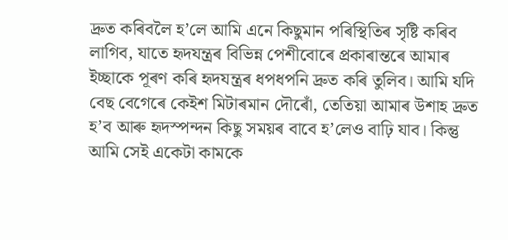দ্রুত কৰিবলৈ হ’লে আমি এনে কিছুমান পৰিস্থিতিৰ সৃষ্টি কৰিব লাগিব, যাতে হৃদযন্ত্রৰ বিভিন্ন পেশীবোৰে প্রকাৰান্তৰে আমাৰ ইচ্ছাকে পূৰণ কৰি হৃদযন্ত্রৰ ধপধপনি দ্রুত কৰি তুলিব। আমি যদি বেছ বেগেৰে কেইশ মিটাৰমান দৌৰোঁ, তেতিয়া আমাৰ উশাহ দ্রুত হ’ব আৰু হৃদস্পন্দন কিছু সময়ৰ বাবে হ’লেও বাঢ়ি যাব। কিন্তু আমি সেই একেটা কামকে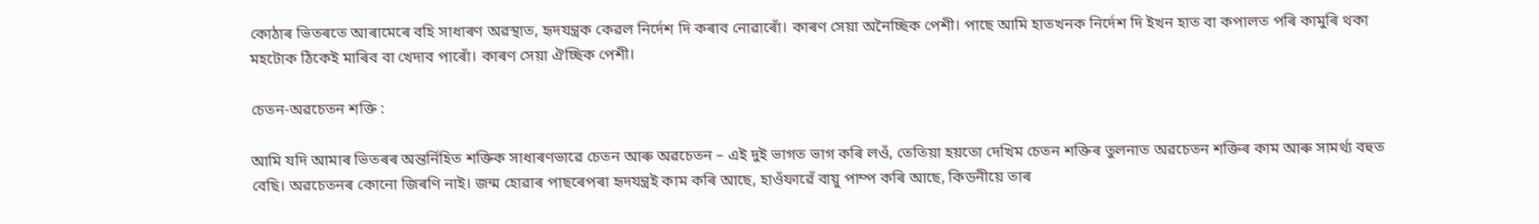কোঠাৰ ভিতৰতে আৰামেৰে বহি সাধাৰণ অৱস্থাত, হৃদযন্ত্রক কেৱল নির্দেশ দি কৰাব নোৱাৰোঁ। কাৰণ সেয়া অনৈচ্ছিক পেশী। পাছে আমি হাতখনক নির্দেশ দি ইখন হাত বা কপালত পৰি কামুৰি থকা মহটোক ঠিকেই মাৰিব বা খেদাব পাৰোঁ। কাৰণ সেয়া ঐচ্ছিক পেশী।

চেতন-অৱচেতন শক্তি :

আমি যদি আমাৰ ভিতৰৰ অন্তর্নিহিত শক্তিক সাধাৰণভাৱে চেতন আৰু অৱচেতন – এই দুই ভাগত ভাগ কৰি লওঁ, তেতিয়া হয়তো দেখিম চেতন শক্তিৰ তুলনাত অৱচেতন শক্তিৰ কাম আৰু সামর্থ্য বহুত বেছি। অৱচেতনৰ কোনো জিৰণি নাই। জন্ম হোৱাৰ পাছৰেপৰা হৃদযন্ত্রই কাম কৰি আছে, হাওঁফাৱেঁ বায়ু পাম্প কৰি আছে, কিডনীয়ে তাৰ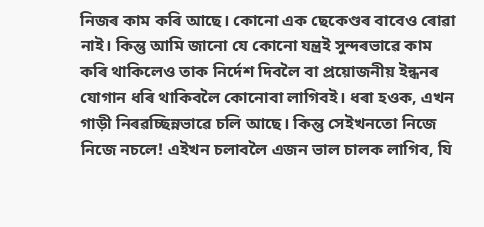নিজৰ কাম কৰি আছে। কোনো এক ছেকেণ্ডৰ বাবেও ৰোৱা নাই। কিন্তু আমি জানো যে কোনো যন্ত্রই সুন্দৰভাৱে কাম কৰি থাকিলেও তাক নির্দেশ দিবলৈ বা প্রয়োজনীয় ইন্ধনৰ যোগান ধৰি থাকিবলৈ কোনোবা লাগিবই। ধৰা হওক, এখন গাড়ী নিৰৱচ্ছিন্নভাৱে চলি আছে। কিন্তু সেইখনতো নিজে নিজে নচলে! এইখন চলাবলৈ এজন ভাল চালক লাগিব, যি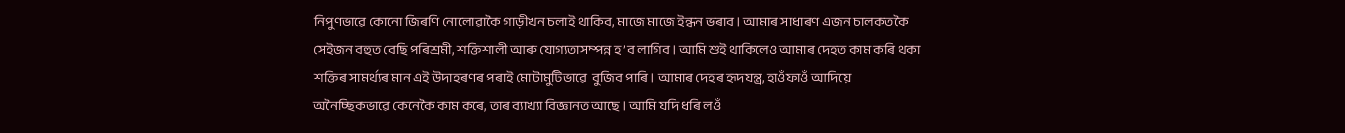নিপুণভাৱে কোনো জিৰণি নোলোৱাকৈ গাড়ীখন চলাই থাকিব, মাজে মাজে ইন্ধন ভৰাব। আমাৰ সাধাৰণ এজন চালকতকৈ সেইজন বহুত বেছি পৰিশ্রমী, শক্তিশালী আৰু যোগ্যতাসম্পন্ন হ’ব লাগিব। আমি শুই থাকিলেও আমাৰ দেহত কাম কৰি থকা শক্তিৰ সামর্থ্যৰ মান এই উদাহৰণৰ পৰাই মোটামুটিভাৱে  বুজিব পাৰি। আমাৰ দেহৰ হৃদযন্ত্র, হাওঁফাওঁ আদিয়ে অনৈচ্ছিকভাৱে কেনেকৈ কাম কৰে, তাৰ ব্যাখ্যা বিজ্ঞানত আছে। আমি যদি ধৰি লওঁ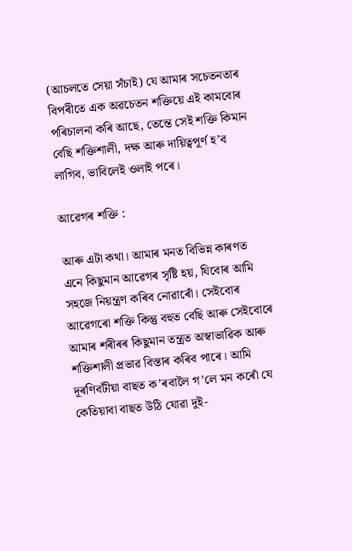(আচলতে সেয়া সঁচাই) যে আমাৰ সচেতনতাৰ বিপৰীতে এক অৱচেতন শক্তিয়ে এই কামবোৰ পৰিচালনা কৰি আছে, তেন্তে সেই শক্তি কিমান বেছি শক্তিশালী, দক্ষ আৰু দায়িত্বপূর্ণ হ’ব লাগিব, ভাবিলেই ওলাই পৰে।

আৱেগৰ শক্তি :

আৰু এটা কথা। আমাৰ মনত বিভিন্ন কাৰণত এনে কিছুমান আৱেগৰ সৃষ্টি হয়, যিবোৰ আমি সহজে নিয়ন্ত্রণ কৰিব নোৱাৰোঁ। সেইবোৰ আৱেগৰো শক্তি কিন্তু বহুত বেছি আৰু সেইবোৰে আমাৰ শৰীৰৰ কিছুমান তন্ত্রত অস্বাভাৱিক আৰু শক্তিশালী প্রভাৱ বিস্তাৰ কৰিব পাৰে। আমি দূৰণিবটীয়া বাছত ক’ৰবালৈ গ’লে মন কৰোঁ যে কেতিয়াবা বাছত উঠি যোৱা দুই-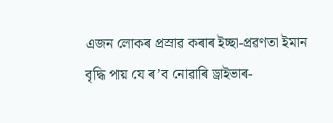এজন লোকৰ প্রস্রাৱ কৰাৰ ইচ্ছা-প্রৱণতা ইমান বৃদ্ধি পায় যে ৰ’ব নোৱাৰি ড্রাইভাৰ-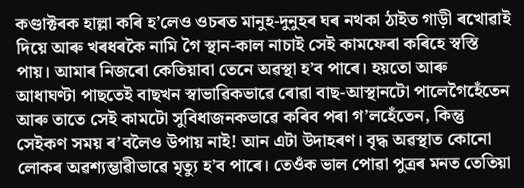কণ্ডাক্টৰক হাল্লা কৰি হ’লেও ওচৰত মানুহ-দুনুহৰ ঘৰ নথকা ঠাইত গাড়ী ৰখোৱাই দিয়ে আৰু খৰধৰকৈ নামি গৈ স্থান-কাল নাচাই সেই কামফেৰা কৰিহে স্বস্তি পায়। আমাৰ নিজৰো কেতিয়াবা তেনে অৱস্থা হ’ব পাৰে। হয়তো আৰু আধাঘণ্টা পাছতেই বাছখন স্বাভাৱিকভাৱে ৰোৱা বাছ-আস্থানটো পালেগৈহেঁতেন আৰু তাতে সেই কামটো সুবিধাজনকভাৱে কৰিব পৰা গ’লহেঁতেন, কিন্তু সেইকণ সময় ৰ’বলৈও উপায় নাই! আন এটা উদাহৰণ। বৃদ্ধ অৱস্থাত কোনো লোকৰ অৱশ্যম্ভাৱীভাৱে মৃত্যু হ’ব পাৰে। তেওঁক ভাল পোৱা পুত্রৰ মনত তেতিয়া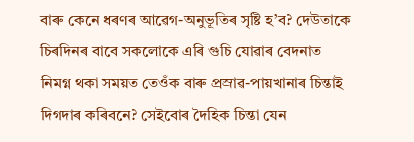বাৰু কেনে ধৰণৰ আৱেগ-অনুভূতিৰ সৃষ্টি হ’ব? দেউতাকে চিৰদিনৰ বাবে সকলোকে এৰি গুচি যোৱাৰ বেদনাত নিমগ্ন থকা সময়ত তেওঁক বাৰু প্ৰস্ৰাৱ-পায়খানাৰ চিন্তাই দিগদাৰ কৰিবনে? সেইবোৰ দৈহিক চিন্তা যেন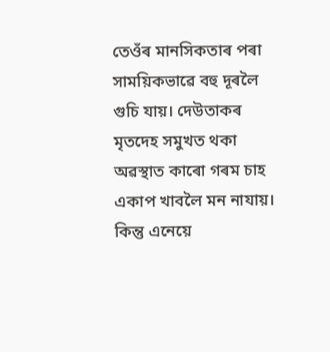তেওঁৰ মানসিকতাৰ পৰা সাময়িকভাৱে বহু দূৰলৈ গুচি যায়। দেউতাকৰ মৃতদেহ সমুখত থকা অৱস্থাত কাৰো গৰম চাহ একাপ খাবলৈ মন নাযায়। কিন্তু এনেয়ে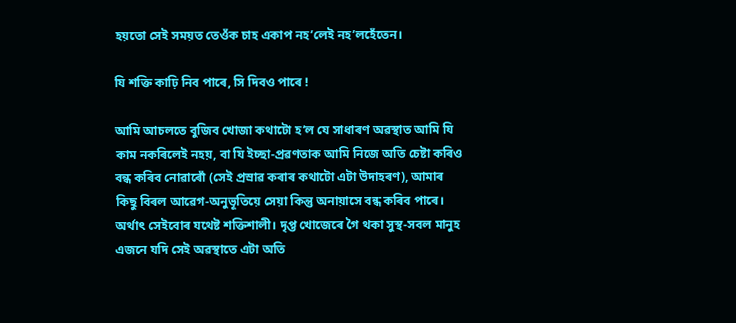হয়তো সেই সময়ত তেওঁক চাহ একাপ নহ’লেই নহ’লহেঁতেন।

যি শক্তি কাঢ়ি নিব পাৰে, সি দিবও পাৰে !

আমি আচলতে বুজিব খোজা কথাটো হ’ল যে সাধাৰণ অৱস্থাত আমি যি কাম নকৰিলেই নহয়, বা যি ইচ্ছা-প্রৱণতাক আমি নিজে অতি চেষ্টা কৰিও বন্ধ কৰিব নোৱাৰোঁ (সেই প্রস্রাৱ কৰাৰ কথাটো এটা উদাহৰণ), আমাৰ কিছু বিৰল আৱেগ-অনুভূতিয়ে সেয়া কিন্তু অনায়াসে বন্ধ কৰিব পাৰে। অর্থাৎ সেইবোৰ যথেষ্ট শক্তিশালী। দৃপ্ত খোজেৰে গৈ থকা সুস্থ-সবল মানুহ এজনে যদি সেই অৱস্থাতে এটা অতি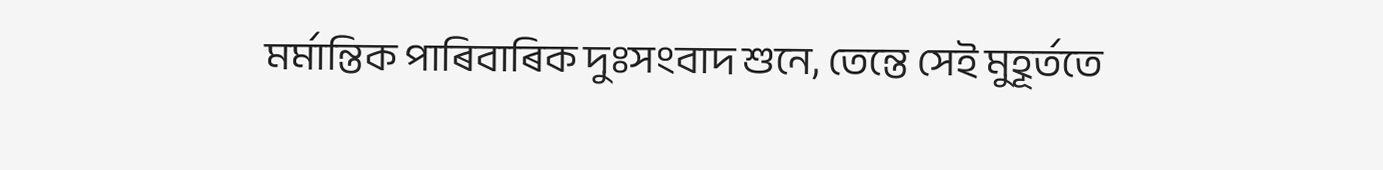মর্মান্তিক পাৰিবাৰিক দুঃসংবাদ শুনে, তেন্তে সেই মুহূর্ততে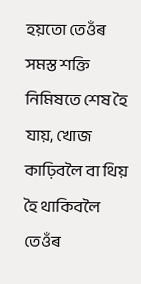হয়তো তেওঁৰ সমস্ত শক্তি নিমিষতে শেষ হৈ যায়, খোজ কাঢ়িবলৈ বা থিয় হৈ থাকিবলৈ তেওঁৰ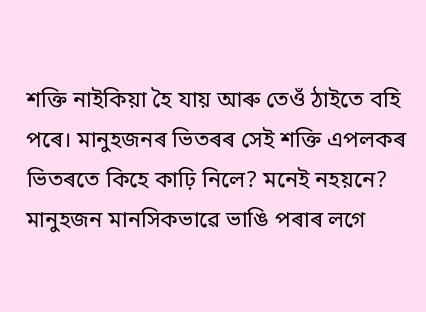শক্তি নাইকিয়া হৈ যায় আৰু তেওঁ ঠাইতে বহি পৰে। মানুহজনৰ ভিতৰৰ সেই শক্তি এপলকৰ ভিতৰতে কিহে কাঢ়ি নিলে? মনেই নহয়নে? মানুহজন মানসিকভাৱে ভাঙি পৰাৰ লগে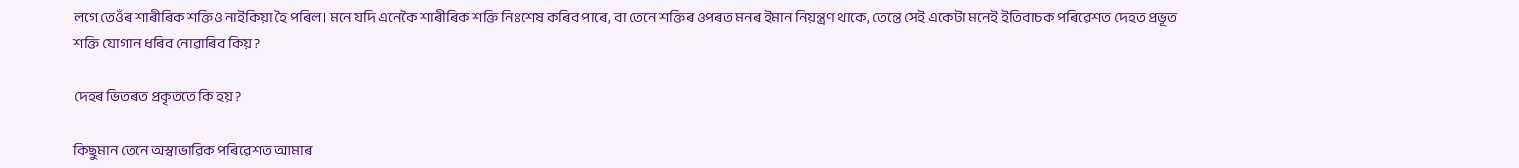লগে তেওঁৰ শাৰীৰিক শক্তিও নাইকিয়া হৈ পৰিল। মনে যদি এনেকৈ শাৰীৰিক শক্তি নিঃশেষ কৰিব পাৰে, বা তেনে শক্তিৰ ওপৰত মনৰ ইমান নিয়ন্ত্রণ থাকে, তেন্তে সেই একেটা মনেই ইতিবাচক পৰিৱেশত দেহত প্রভূত শক্তি যোগান ধৰিব নোৱাৰিব কিয়?

দেহৰ ভিতৰত প্রকৃততে কি হয়?

কিছুমান তেনে অস্বাভাৱিক পৰিৱেশত আমাৰ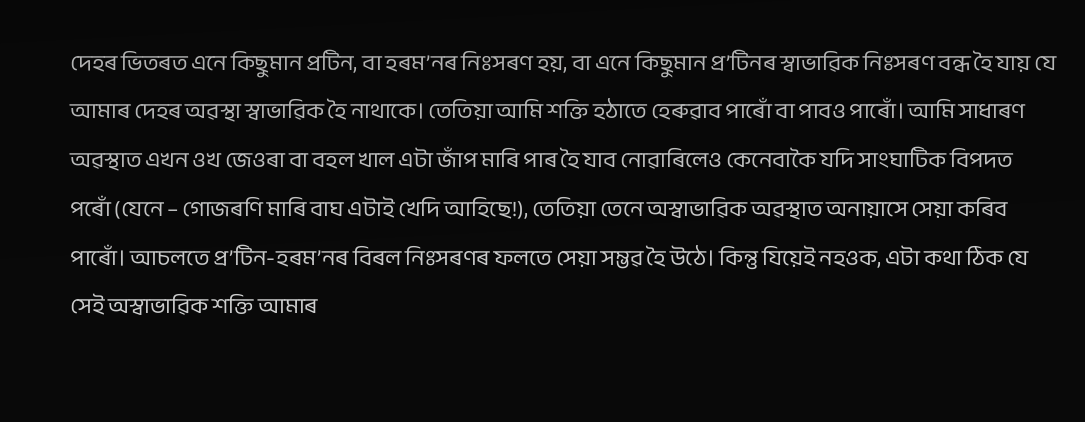দেহৰ ভিতৰত এনে কিছুমান প্রটিন, বা হৰম’নৰ নিঃসৰণ হয়, বা এনে কিছুমান প্র’টিনৰ স্বাভাৱিক নিঃসৰণ বন্ধ হৈ যায় যে আমাৰ দেহৰ অৱস্থা স্বাভাৱিক হৈ নাথাকে। তেতিয়া আমি শক্তি হঠাতে হেৰুৱাব পাৰোঁ বা পাবও পাৰোঁ। আমি সাধাৰণ অৱস্থাত এখন ওখ জেওৰা বা বহল খাল এটা জাঁপ মাৰি পাৰ হৈ যাব নোৱাৰিলেও কেনেবাকৈ যদি সাংঘাটিক বিপদত পৰোঁ (যেনে – গোজৰণি মাৰি বাঘ এটাই খেদি আহিছে!), তেতিয়া তেনে অস্বাভাৱিক অৱস্থাত অনায়াসে সেয়া কৰিব পাৰোঁ। আচলতে প্র’টিন-হৰম’নৰ বিৰল নিঃসৰণৰ ফলতে সেয়া সম্ভৱ হৈ উঠে। কিন্তু যিয়েই নহওক, এটা কথা ঠিক যে সেই অস্বাভাৱিক শক্তি আমাৰ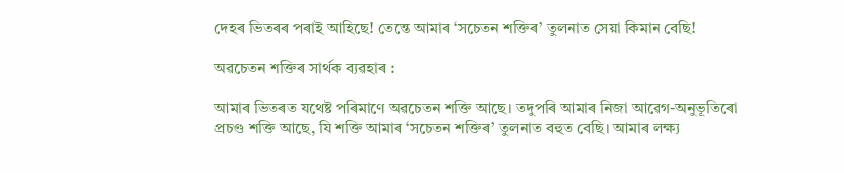দেহৰ ভিতৰৰ পৰাই আহিছে! তেন্তে আমাৰ ‘সচেতন শক্তিৰ’ তুলনাত সেয়া কিমান বেছি!

অৱচেতন শক্তিৰ সার্থক ব্যৱহাৰ :

আমাৰ ভিতৰত যথেষ্ট পৰিমাণে অৱচেতন শক্তি আছে। তদুপৰি আমাৰ নিজা আৱেগ-অনুভূতিৰো প্রচণ্ড শক্তি আছে, যি শক্তি আমাৰ ‘সচেতন শক্তিৰ’ তুলনাত বহুত বেছি। আমাৰ লক্ষ্য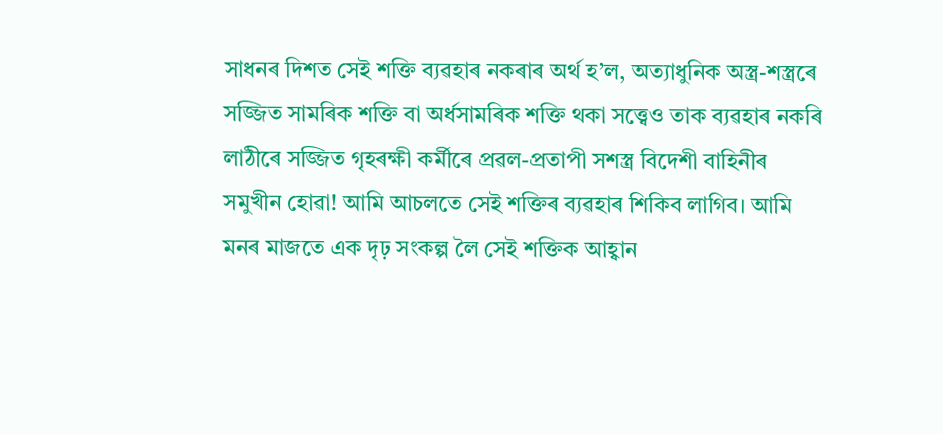সাধনৰ দিশত সেই শক্তি ব্যৱহাৰ নকৰাৰ অর্থ হ’ল, অত্যাধুনিক অস্ত্র-শস্ত্রৰে সজ্জিত সামৰিক শক্তি বা অর্ধসামৰিক শক্তি থকা সত্ত্বেও তাক ব্যৱহাৰ নকৰি লাঠীৰে সজ্জিত গৃহৰক্ষী কর্মীৰে প্রৱল-প্রতাপী সশস্ত্ৰ বিদেশী বাহিনীৰ সমুখীন হোৱা! আমি আচলতে সেই শক্তিৰ ব্যৱহাৰ শিকিব লাগিব। আমি মনৰ মাজতে এক দৃঢ় সংকল্প লৈ সেই শক্তিক আহ্বান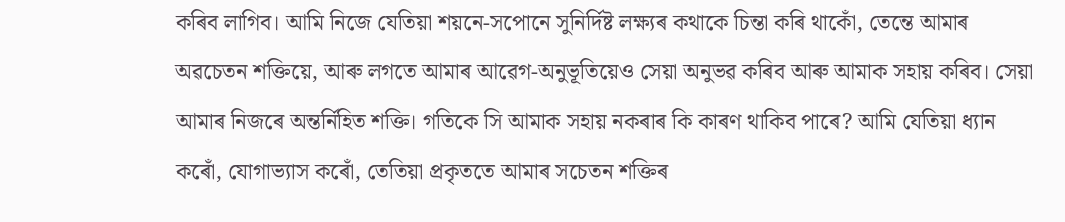কৰিব লাগিব। আমি নিজে যেতিয়া শয়নে-সপোনে সুনির্দিষ্ট লক্ষ্যৰ কথাকে চিন্তা কৰি থাকোঁ, তেন্তে আমাৰ অৱচেতন শক্তিয়ে, আৰু লগতে আমাৰ আৱেগ-অনুভূতিয়েও সেয়া অনুভৱ কৰিব আৰু আমাক সহায় কৰিব। সেয়া আমাৰ নিজৰে অন্তর্নিহিত শক্তি। গতিকে সি আমাক সহায় নকৰাৰ কি কাৰণ থাকিব পাৰে? আমি যেতিয়া ধ্যান কৰোঁ, যোগাভ্যাস কৰোঁ, তেতিয়া প্রকৃততে আমাৰ সচেতন শক্তিৰ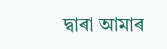দ্বাৰা আমাৰ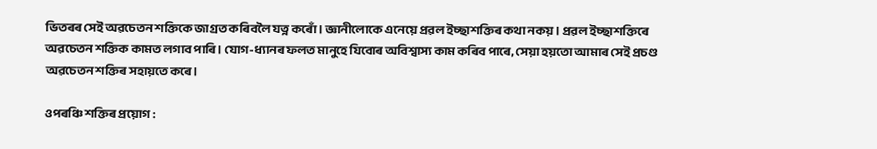ভিতৰৰ সেই অৱচেতন শক্তিকে জাগ্রত কৰিবলৈ যত্ন কৰোঁ। জ্ঞানীলোকে এনেয়ে প্রৱল ইচ্ছাশক্তিৰ কথা নকয়। প্রৱল ইচ্ছাশক্তিৰে অৱচেতন শক্তিক কামত লগাব পাৰি। যোগ-ধ্যানৰ ফলত মানুহে যিবোৰ অবিশ্বাস্য কাম কৰিব পাৰে, সেয়া হয়তো আমাৰ সেই প্রচণ্ড অৱচেতন শক্তিৰ সহায়তে কৰে।

ওপৰঞ্চি শক্তিৰ প্রয়োগ :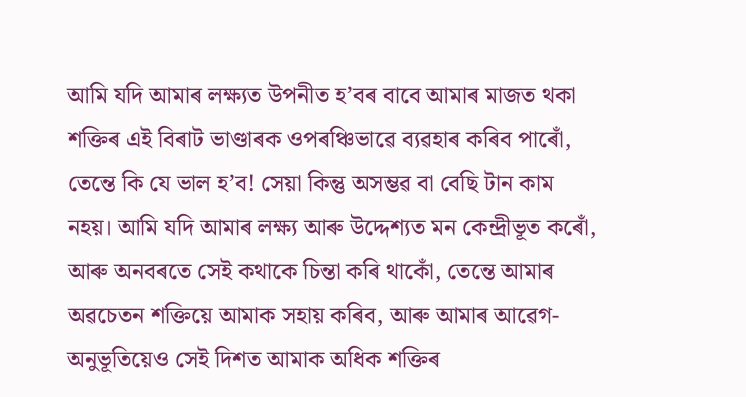আমি যদি আমাৰ লক্ষ্যত উপনীত হ’বৰ বাবে আমাৰ মাজত থকা শক্তিৰ এই বিৰাট ভাণ্ডাৰক ওপৰঞ্চিভাৱে ব্যৱহাৰ কৰিব পাৰোঁ, তেন্তে কি যে ভাল হ’ব! সেয়া কিন্তু অসম্ভৱ বা বেছি টান কাম নহয়। আমি যদি আমাৰ লক্ষ্য আৰু উদ্দেশ্যত মন কেন্দ্রীভূত কৰোঁ, আৰু অনবৰতে সেই কথাকে চিন্তা কৰি থাকোঁ, তেন্তে আমাৰ অৱচেতন শক্তিয়ে আমাক সহায় কৰিব, আৰু আমাৰ আৱেগ-অনুভূতিয়েও সেই দিশত আমাক অধিক শক্তিৰ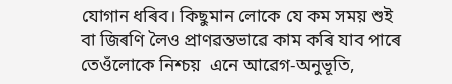যোগান ধৰিব। কিছুমান লোকে যে কম সময় শুই বা জিৰণি লৈও প্রাণৱন্তভাৱে কাম কৰি যাব পাৰে তেওঁলোকে নিশ্চয়  এনে আৱেগ-অনুভূতি,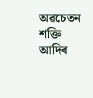অৱচেতন শক্তি আদিৰ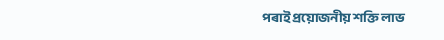পৰাই প্রয়োজনীয় শক্তি লাভ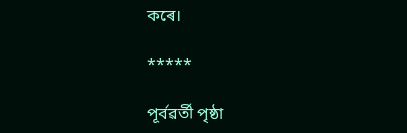কৰে।

*****

পূৰ্বৱৰ্তী পৃষ্ঠা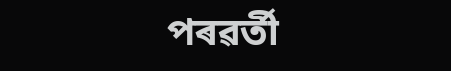পৰৱৰ্তী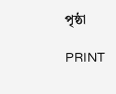পৃষ্ঠা

PRINT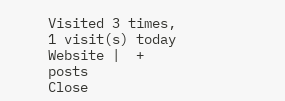Visited 3 times, 1 visit(s) today
Website |  + posts
Close